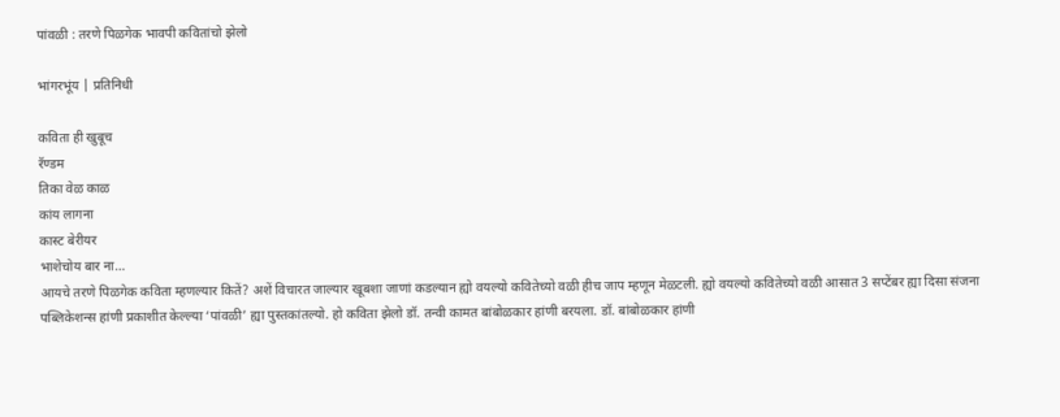पांवळी : तरणे पिळगेक भावपी कवितांचो झेलो

भांगरभूंय | प्रतिनिधी

कविता ही खुबूच
रॅण्डम
तिका वेळ काळ
कांय लागना
कास्ट बेरीयर
भाशेचोय बार ना…
आयचे तरणे पिळगेक कविता म्हणल्यार कितें? अशें विचारत जाल्यार खूबशा जाणां कडल्यान ह्यो वयल्यो कवितेच्यो वळी हीच जाप म्हणून मेळटली. ह्यो वयल्यो कवितेच्यो वळी आसात 3 सप्टेंबर ह्या दिसा संजना पब्लिकेशन्स हांणी प्रकाशीत केल्ल्या ‘पांवळी’ ह्या पुस्तकांतल्यो. हो कविता झेलो डॉ. तन्वी कामत बांबोळकार हांणी बरयला. डॉ. बांबोळकार हांणी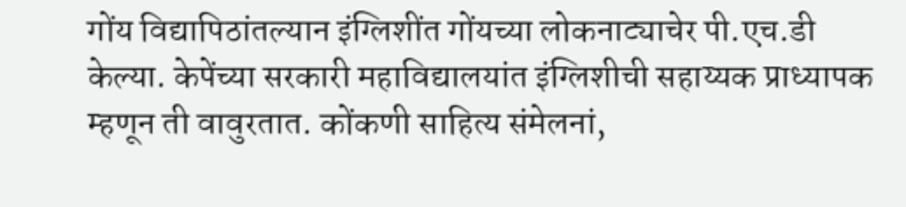गोंय विद्यापिठांतल्यान इंग्लिशींत गोंयच्या लोकनाट्याचेर पी.एच.डी केल्या. केपेंच्या सरकारी महाविद्यालयांत इंग्लिशीची सहाय्यक प्राध्यापक म्हणून ती वावुरतात. कोंकणी साहित्य संमेलनां,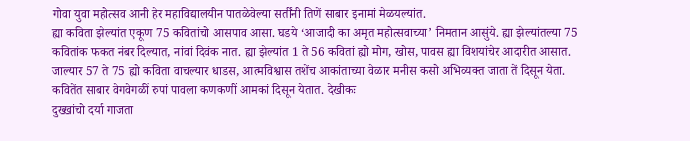गोवा युवा महोत्सव आनी हेर महाविद्यालयीन पातळेवेल्या सर्तींनी तिणें साबार इनामां मेळयल्यांत.
ह्या कविता झेल्यांत एकूण 75 कवितांचो आसपाव आसा. घडये ‘आजादी का अमृत महोत्सवाच्या’ निमतान आसुंये. ह्या झेल्यांतल्या 75 कवितांक फकत नंबर दिल्यात, नांवां दिवंक नात. ह्या झेल्यांत 1 ते 56 कवितां ह्यो मोग, खोस, पावस ह्या विशयांचेर आदारीत आसात. जाल्यार 57 ते 75 ह्यो कविता वाचल्यार धाडस, आत्मविश्वास तशेंच आकांताच्या वेळार मनीस कसो अभिव्यक्त जाता तें दिसून येता.
कवितेंत साबार वेगवेगळीं रुपां पावला कणकणीं आमकां दिसून येतात. देखीकः
दुख्खांचो दर्या गाजता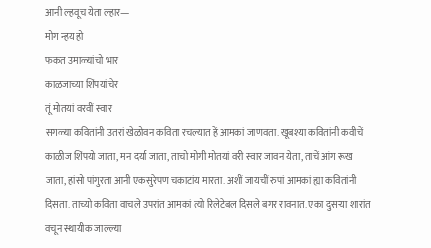आनी ल्हवूच येता ल्हार—
मोग न्हय हो
फकत उमाळ्यांचो भार
काळजाच्या शिंपयांचेर
तूं मोतयां वरवीं स्वार
सगळ्या कवितांनी उतरां खेळोवन कविता रचल्यात हें आमकां जाणवता. खूबश्या कवितांनी कवीचें काळीज शिंपयो जाता, मन दर्या जाता, ताचो मोगी मोतयां वरी स्वार जावन येता, ताचें आंग रूख जाता, हांसो पांगुरता आनी एकसुरेपण चकाटांय मारता. अशीं जायचीं रुपां आमकां ह्या कवितांनी दिसता. ताच्यो कविता वाचले उपरांत आमकां त्यो रिलेटेबल दिसले बगर रावनात. एका दुसर्‍या शारांत वचून स्थायीक जाल्ल्या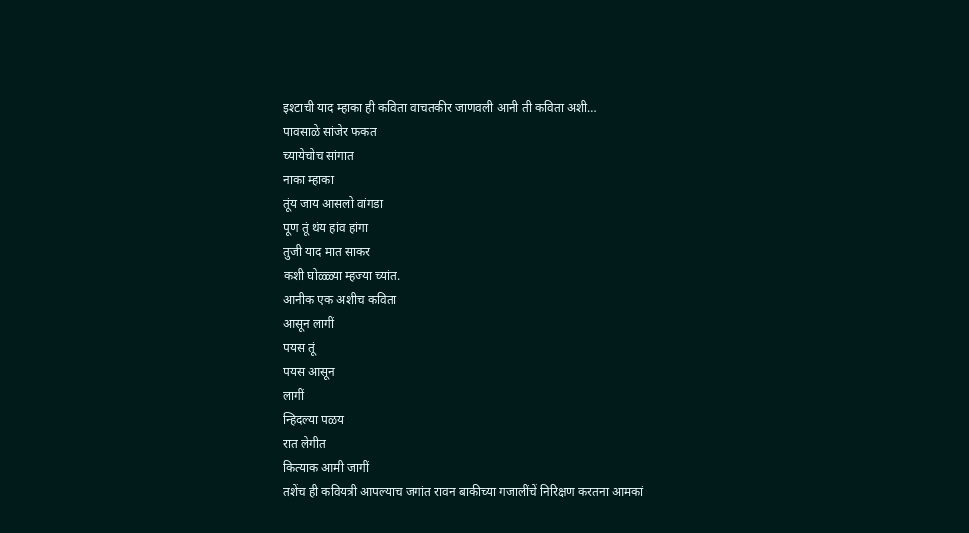इश्टाची याद म्हाका ही कविता वाचतकीर जाणवली आनी ती कविता अशी…
पावसाळे सांजेर फकत
च्यायेचोच सांगात
नाका म्हाका
तूंय जाय आसलो वांगडा
पूण तूं थंय हांव हांगा
तुजी याद मात साकर
कशी घोळ्ळ्या म्हज्या च्यांत.
आनीक एक अशीच कविता
आसून लागीं
पयस तूं
पयस आसून
लागीं
न्हिदल्या पळय
रात लेगीत
कित्याक आमी जागीं
तशेंच ही कवियत्री आपल्याच जगांत रावन बाकीच्या गजालींचें निरिक्षण करतना आमकां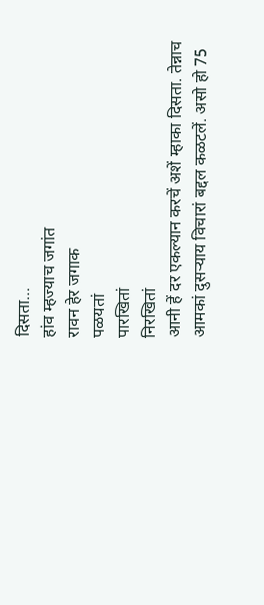दिसता…
हांव म्हज्याच जगांत
रावन हेर जगाक
पळयतां
पारखितां
निरखितां
आनी हें दर एकल्यान करचें अशें म्हाका दिसता. तेन्नाच आमकां दुसर्‍याय विचारां बद्दल कळटलें. असो हो 75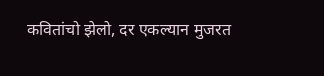कवितांचो झेलो, दर एकल्यान मुजरत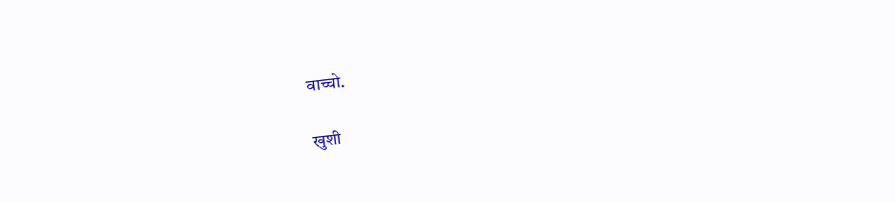वाच्चो.

खुशी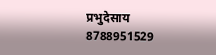प्रभुदेसाय
8788951529